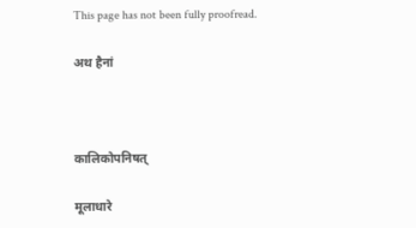This page has not been fully proofread.

अथ हैनां



कालिकोपनिषत्

मूलाधारे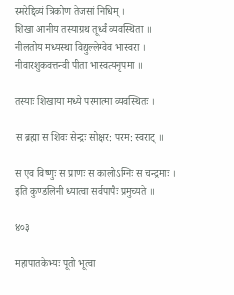स्मरेद्दिव्यं त्रिकोण तेजसां निधिम् ।
शिखा आनीय तस्याग्रथ तूर्ध्वं व्यवस्थिता ॥
नीलतोय मध्यस्था विद्युल्लेग्वेव भास्वरा ।
नीवारशुकवत्तन्वी पीता भास्वत्यनृपमा ॥

तस्याः शिखाया मध्ये परमात्मा व्यवस्थितः ।

स ब्रह्मा स शिवः सेन्द्रः सोक्षर: परम: स्वराट् ॥

स एव विष्णुः स प्राणः स कालोऽग्निः स चन्द्रमाः ।
इति कुण्डलिनी ध्यात्वा सर्वपापैः प्रमुच्यते ॥

४०३

महापातकेभ्यः पूतो भूत्वा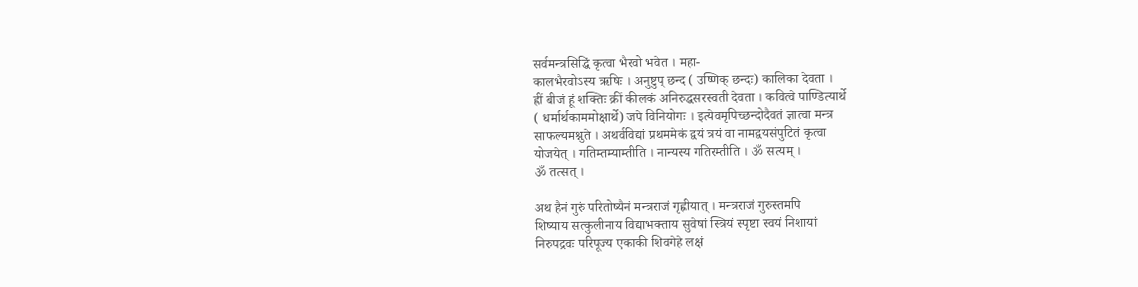सर्वमन्त्रसिद्धिं कृत्वा भैरवो भवेत । महा-
कालभैरवोऽस्य ऋषिः । अनुष्टुप् छन्द ( उष्णिक् छन्दः) कालिका देवता ।
ह्रीं बीजं हूं शक्तिः क्रीं कीलकं अनिरुद्धसरस्वती देवता । कवित्वे पाण्डित्यार्थे
( धर्मार्थकाममोक्षार्थे) जपे विनियोगः । इत्येवमृपिच्छन्दोदैवतं ज्ञात्वा मन्त्र
साफल्यमश्नुते । अथर्वविद्यां प्रथममेकं द्वयं त्रयं वा नामद्वयसंपुटितं कृत्वा
योजयेत् । गतिम्तम्याम्तीति । नान्यस्य गतिरम्तीति । ॐ सत्यम् ।
ॐ तत्सत् ।

अथ हैनं गुरुं परितोष्यैनं मन्त्रराजं गृह्णीयात् । मन्त्रराजं गुरुस्तमपि
शिष्याय सत्कुलीनाय विद्याभक्ताय सुवेषां स्त्रियं स्पृष्टा स्वयं निशायां
निरुपद्रवः परिपूज्य एकाकी शिवगेहे लक्षं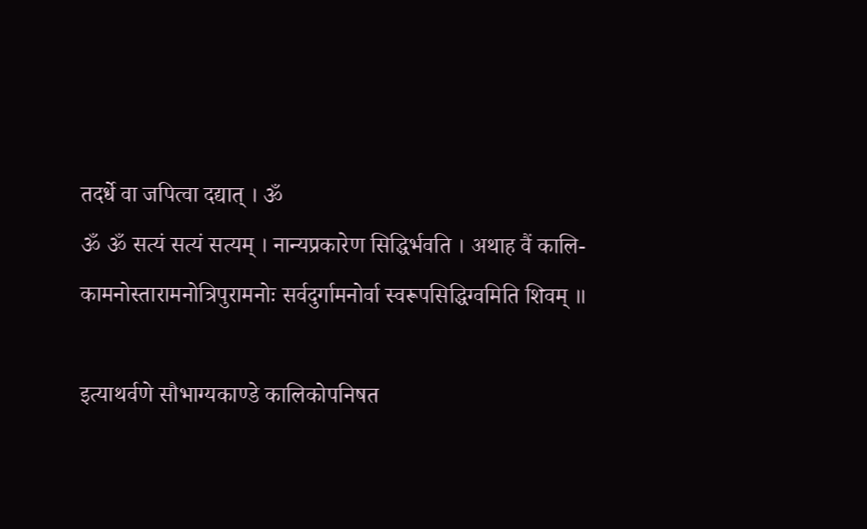तदर्धे वा जपित्वा दद्यात् । ॐ
ॐ ॐ सत्यं सत्यं सत्यम् । नान्यप्रकारेण सिद्धिर्भवति । अथाह वैं कालि-
कामनोस्तारामनोत्रिपुरामनोः सर्वदुर्गामनोर्वा स्वरूपसिद्धिग्वमिति शिवम् ॥

इत्याथर्वणे सौभाग्यकाण्डे कालिकोपनिषत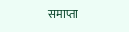समाप्ता